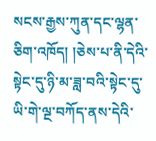སངས་རྒྱས་ཀུན་དང་ལྷན་ཅིག་འཁོད། །ཅེས་པ་ནི་དེའི་སྟེང་དུ་ཉི་མ་ཟླ་བའི་སྟེང་དུ་ཡི་གེ་ལྔ་བཀོད་ནས་དེའི་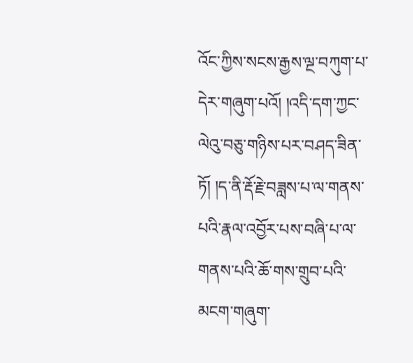འོང་ཀྱིས་སངས་རྒྱས་ལྔ་བཀུག་པ་དེར་གཞུག་པའོ། །འདི་དག་ཀྱང་ལེའུ་བཅུ་གཉིས་པར་བཤད་ཟིན་ཏོ། །ད་ནི་རྡོ་རྗེ་བཟླས་པ་ལ་གནས་པའི་རྣལ་འབྱོར་པས་བཞི་པ་ལ་གནས་པའི་ཆོ་གས་གྲུབ་པའི་མངག་གཞུག་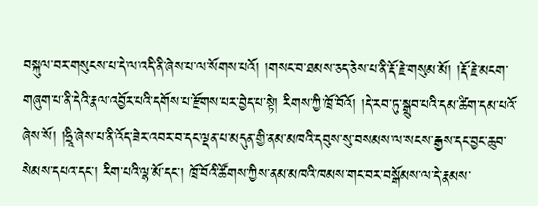བསྐུལ་བར་གསུངས་པ་དེ་ལ་འདི་ནི་ཞེས་པ་ལ་སོགས་པའོ། །གསང་བ་ཐམས་ཅད་ཅེས་པ་ནི་རྡོ་རྗེ་གསུམ་མོ། །རྡོ་རྗེ་མངག་གཞུག་པ་ནི་དེའི་རྣལ་འབྱོར་པའི་དགོས་པ་རྫོགས་པར་བྱེད་པ་སྟེ། རིགས་ཀྱི་ཁྲོ་བོའོ། །དེ་རབ་ཏུ་སྒྲུབ་པའི་དམ་ཚིག་དམ་པའོ་ཞེས་སོ། །ཧྲཱི་ཞེས་པ་ནི་འོད་ཟེར་འབར་བ་དང་ལྡན་པ་མདུན་གྱི་ནམ་མཁའི་དབུས་སུ་བསམས་ལ་སངས་རྒྱས་དང་བྱང་ཆུབ་སེམས་དཔའ་དང་། རིག་པའི་ལྷ་མོ་དང་། ཁྲོ་བོའི་ཚོགས་ཀྱིས་ནམ་མཁའི་ཁམས་གང་བར་བསྒོམས་ལ་དེ་རྣམས་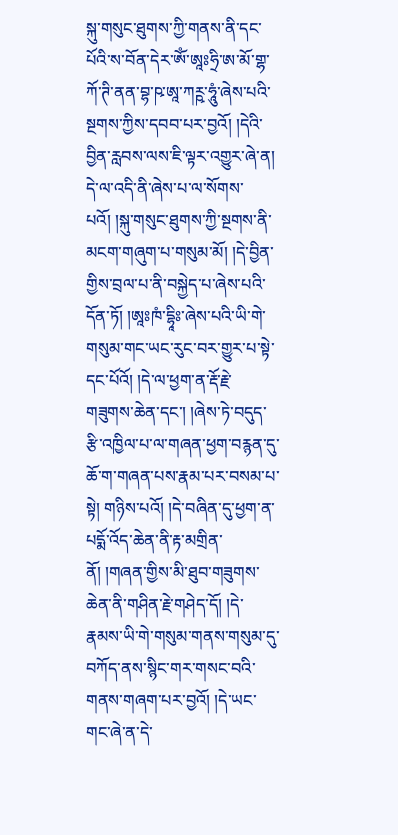སྐུ་གསུང་ཐུགས་ཀྱི་གནས་ནི་དང་པོའི་ས་བོན་དེར་ཨོཾ་ཨཱཿཧྲི་ཨ་མོ་གྷ་ཀོ་ཊི་ནན་བྷ་ཥ་ཨཱ་ཀཪྵ་ཧཱུཾ་ཞེས་པའི་སྔགས་ཀྱིས་དབབ་པར་བྱའོ། །དེའི་བྱིན་རླབས་ལས་ཇི་ལྟར་འགྱུར་ཞེ་ན། དེ་ལ་འདི་ནི་ཞེས་པ་ལ་སོགས་པའོ། །སྐུ་གསུང་ཐུགས་ཀྱི་སྔགས་ནི་མངག་གཞུག་པ་གསུམ་མོ། །དེ་བྱིན་གྱིས་བྲལ་པ་ནི་བསྐྱེད་པ་ཞེས་པའི་དོན་ཏོ། །ཨཱཿཁཾ་དྷཱིཿ་ཞེས་པའི་ཡི་གེ་གསུམ་གང་ཡང་རུང་བར་གྱུར་པ་སྟེ་དང་པོའོ། །དེ་ལ་ཕྱག་ན་རྡོ་རྗེ་གཟུགས་ཆེན་དང་། །ཞེས་ཏེ་བདུད་རྩི་འཁྱིལ་པ་ལ་གཞན་ཕྱག་བརྙན་དུ་ཆོ་ག་གཞན་པས་རྣམ་པར་བསམ་པ་སྟེ། གཉིས་པའོ། །དེ་བཞིན་དུ་ཕྱག་ན་པདྨོ་འོད་ཆེན་ནི་རྟ་མགྲིན་ནོ། །གཞན་གྱིས་མི་ཐུབ་གཟུགས་ཆེན་ནི་གཤིན་རྗེ་གཤེད་དོ། །དེ་རྣམས་ཡི་གེ་གསུམ་གནས་གསུམ་དུ་བཀོད་ནས་སྙིང་གར་གསང་བའི་གནས་གཞག་པར་བྱའོ། །དེ་ཡང་གང་ཞེ་ན་དེ་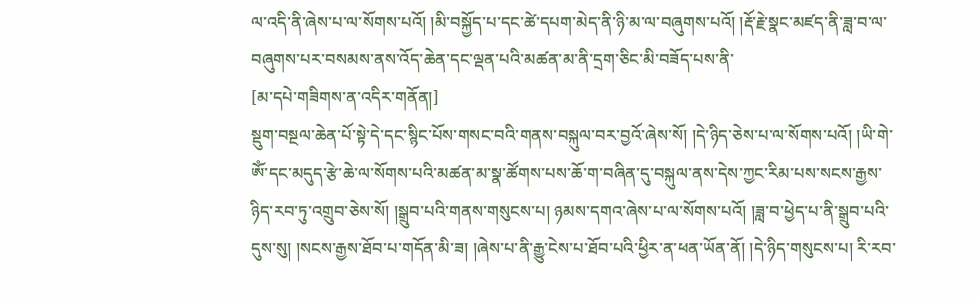ལ་འདི་ནི་ཞེས་པ་ལ་སོགས་པའོ། །མི་བསྐྱོད་པ་དང་ཚེ་དཔག་མེད་ནི་ཉི་མ་ལ་བཞུགས་པའོ། །རྡོ་རྗེ་སྣང་མཛད་ནི་ཟླ་བ་ལ་བཞུགས་པར་བསམས་ནས་འོད་ཆེན་དང་ལྡན་པའི་མཚན་མ་ནི་དྲག་ཅིང་མི་བཟོད་པས་ནི་
[མ་དཔེ་གཟིགས་ན་འདིར་གནོན།]
སྡུག་བསྔལ་ཆེན་པོ་སྟེ་དེ་དང་སྙིང་པོས་གསང་བའི་གནས་བསྐུལ་བར་བྱའོ་ཞེས་སོ། །དེ་ཉིད་ཅེས་པ་ལ་སོགས་པའོ། །ཡི་གེ་ཨོཾ་དང་མདུད་རྩེ་ཆེ་ལ་སོགས་པའི་མཚན་མ་སྣ་ཚོགས་པས་ཆོ་ག་བཞིན་དུ་བསྐུལ་ནས་དེས་ཀྱང་རིམ་པས་སངས་རྒྱས་ཉིད་རབ་ཏུ་འགྲུབ་ཅེས་སོ། །སྒྲུབ་པའི་གནས་གསུངས་པ། ཉམས་དགའ་ཞེས་པ་ལ་སོགས་པའོ། །ཟླ་བ་ཕྱེད་པ་ནི་སྒྲུབ་པའི་དུས་སུ། །སངས་རྒྱས་ཐོབ་པ་གདོན་མི་ཟ། །ཞེས་པ་ནི་རྒྱུ་ངེས་པ་ཐོབ་པའི་ཕྱིར་ན་ཕན་ཡོན་ནོ། །དེ་ཉིད་གསུངས་པ། རི་རབ་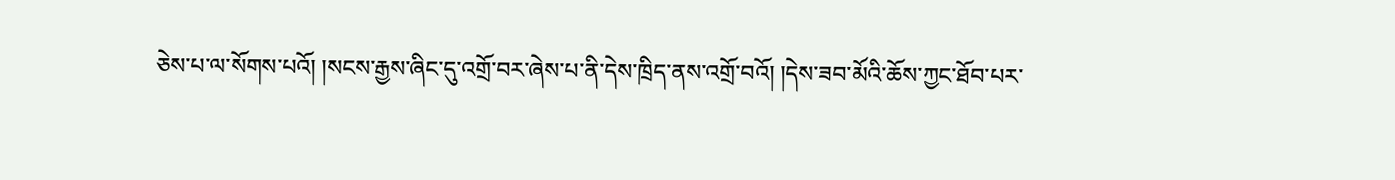ཅེས་པ་ལ་སོགས་པའོ། །སངས་རྒྱས་ཞིང་དུ་འགྲོ་བར་ཞེས་པ་ནི་དེས་ཁྲིད་ནས་འགྲོ་བའོ། །དེས་ཟབ་མོའི་ཆོས་ཀྱང་ཐོབ་པར་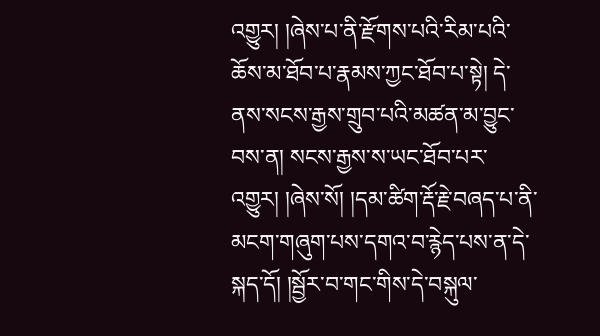འགྱུར། །ཞེས་པ་ནི་རྫོགས་པའི་རིམ་པའི་ཆོས་མ་ཐོབ་པ་རྣམས་ཀྱང་ཐོབ་པ་སྟེ། དེ་ནས་སངས་རྒྱས་གྲུབ་པའི་མཚན་མ་བྱུང་བས་ན། སངས་རྒྱས་ས་ཡང་ཐོབ་པར་འགྱུར། །ཞེས་སོ། །དམ་ཚིག་རྡོ་རྗེ་བཞད་པ་ནི་མངག་གཞུག་པས་དགའ་བ་རྙེད་པས་ན་དེ་སྐད་དོ། །སྦྱོར་བ་གང་གིས་དེ་བསྐུལ་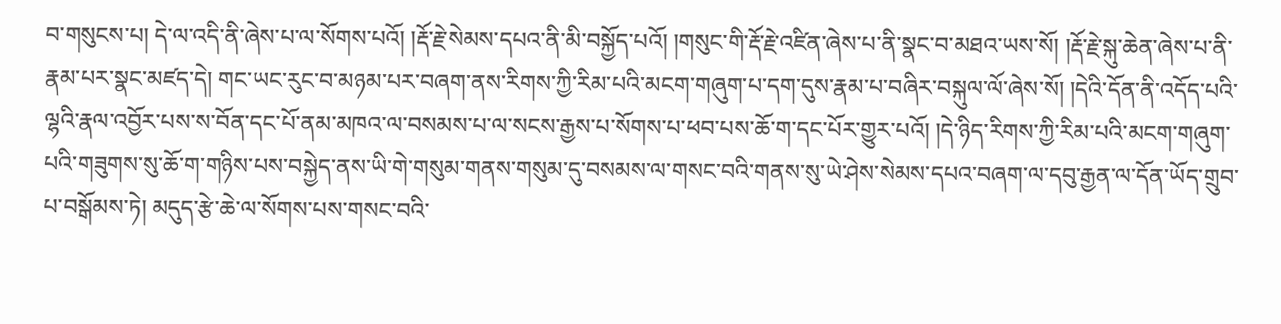བ་གསུངས་པ། དེ་ལ་འདི་ནི་ཞེས་པ་ལ་སོགས་པའོ། །རྡོ་རྗེ་སེམས་དཔའ་ནི་མི་བསྐྱོད་པའོ། །གསུང་གི་རྡོ་རྗེ་འཛིན་ཞེས་པ་ནི་སྣང་བ་མཐའ་ཡས་སོ། །རྡོ་རྗེ་སྐུ་ཆེན་ཞེས་པ་ནི་རྣམ་པར་སྣང་མཛད་དེ། གང་ཡང་རུང་བ་མཉམ་པར་བཞག་ནས་རིགས་ཀྱི་རིམ་པའི་མངག་གཞུག་པ་དག་དུས་རྣམ་པ་བཞིར་བསྐུལ་ལོ་ཞེས་སོ། །དེའི་དོན་ནི་འདོད་པའི་ལྷའི་རྣལ་འབྱོར་པས་ས་བོན་དང་པོ་ནམ་མཁའ་ལ་བསམས་པ་ལ་སངས་རྒྱས་པ་སོགས་པ་ཕབ་པས་ཆོ་ག་དང་པོར་གྱུར་པའོ། །དེ་ཉིད་རིགས་ཀྱི་རིམ་པའི་མངག་གཞུག་པའི་གཟུགས་སུ་ཆོ་ག་གཉིས་པས་བསྐྱེད་ནས་ཡི་གེ་གསུམ་གནས་གསུམ་དུ་བསམས་ལ་གསང་བའི་གནས་སུ་ཡེ་ཤེས་སེམས་དཔའ་བཞག་ལ་དབུ་རྒྱན་ལ་དོན་ཡོད་གྲུབ་པ་བསྒོམས་ཏེ། མདུད་རྩེ་ཆེ་ལ་སོགས་པས་གསང་བའི་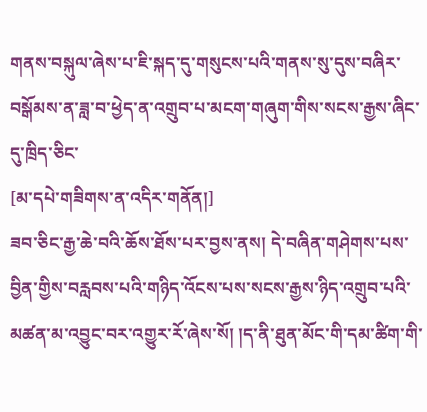གནས་བསྐུལ་ཞེས་པ་ཇི་སྐད་དུ་གསུངས་པའི་གནས་སུ་དུས་བཞིར་བསྒོམས་ན་ཟླ་བ་ཕྱེད་ན་འགྲུབ་པ་མངག་གཞུག་གིས་སངས་རྒྱས་ཞིང་དུ་ཁྲིད་ཅིང་
[མ་དཔེ་གཟིགས་ན་འདིར་གནོན།]
ཟབ་ཅིང་རྒྱ་ཆེ་བའི་ཆོས་ཐོས་པར་བྱས་ནས། དེ་བཞིན་གཤེགས་པས་བྱིན་གྱིས་བརླབས་པའི་གཉིད་འོངས་པས་སངས་རྒྱས་ཉིད་འགྲུབ་པའི་མཚན་མ་འབྱུང་བར་འགྱུར་རོ་ཞེས་སོ། །ད་ནི་ཐུན་མོང་གི་དམ་ཚིག་གི་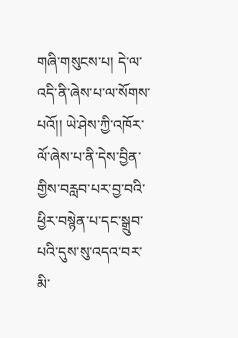གཞི་གསུངས་པ། དེ་ལ་འདི་ནི་ཞེས་པ་ལ་སོགས་པའོ།། ཡེ་ཤེས་ཀྱི་འཁོར་ལོ་ཞེས་པ་ནི་དེས་བྱིན་གྱིས་བརླབ་པར་བྱ་བའི་ཕྱིར་བསྙེན་པ་དང་སྒྲུབ་པའི་དུས་སུ་འདའ་བར་མི་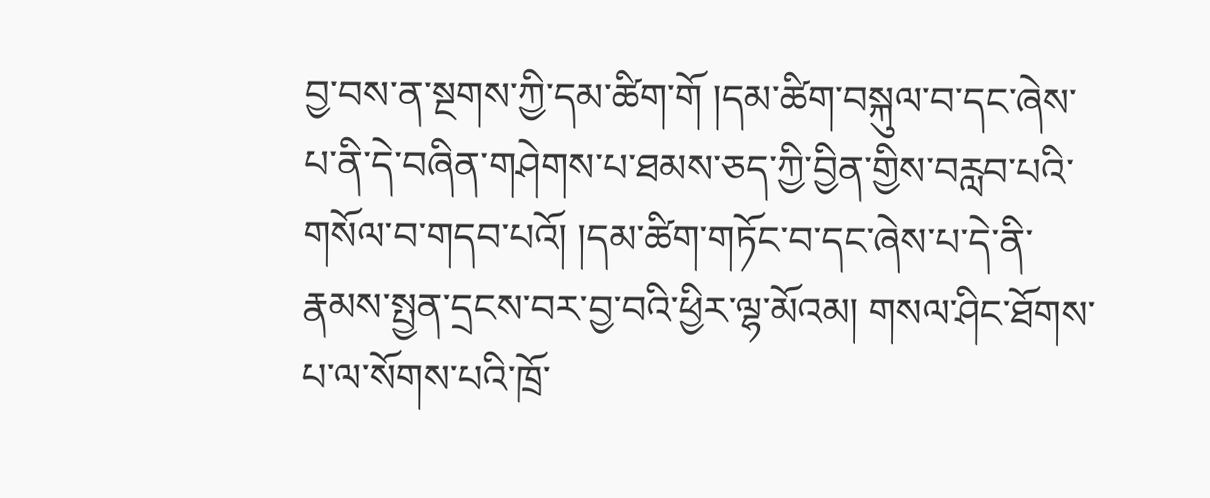བྱ་བས་ན་སྔགས་ཀྱི་དམ་ཚིག་གོ །དམ་ཚིག་བསྐུལ་བ་དང་ཞེས་པ་ནི་དེ་བཞིན་གཤེགས་པ་ཐམས་ཅད་ཀྱི་བྱིན་གྱིས་བརླབ་པའི་གསོལ་བ་གདབ་པའོ། །དམ་ཚིག་གཏོང་བ་དང་ཞེས་པ་དེ་ནི་རྣམས་སྤྱན་དྲངས་བར་བྱ་བའི་ཕྱིར་ལྷ་མོའམ། གསལ་ཤིང་ཐོགས་པ་ལ་སོགས་པའི་ཁྲོ་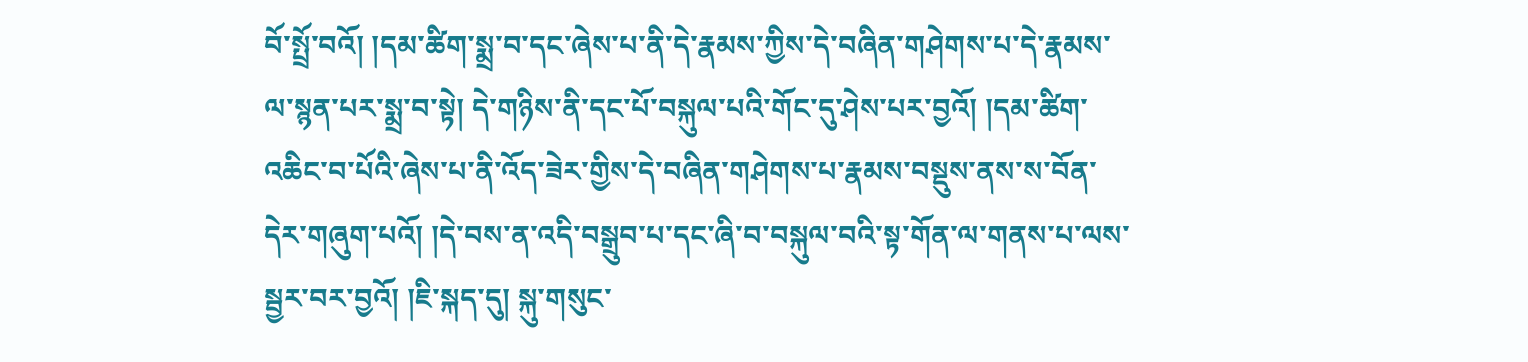བོ་སྤྲོ་བའོ། །དམ་ཚིག་སྨྲ་བ་དང་ཞེས་པ་ནི་དེ་རྣམས་ཀྱིས་དེ་བཞིན་གཤེགས་པ་དེ་རྣམས་ལ་སྙན་པར་སྨྲ་བ་སྟེ། དེ་གཉིས་ནི་དང་པོ་བསྐུལ་པའི་གོང་དུ་ཤེས་པར་བྱའོ། །དམ་ཚིག་འཆིང་བ་པོའི་ཞེས་པ་ནི་འོད་ཟེར་གྱིས་དེ་བཞིན་གཤེགས་པ་རྣམས་བསྡུས་ནས་ས་བོན་དེར་གཞུག་པའོ། །དེ་བས་ན་འདི་བསྒྲུབ་པ་དང་ཞི་བ་བསྐུལ་བའི་སྟ་གོན་ལ་གནས་པ་ལས་སྦྱར་བར་བྱའོ། །ཇི་སྐད་དུ། སྐུ་གསུང་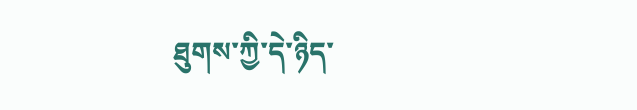ཐུགས་ཀྱི་དེ་ཉིད་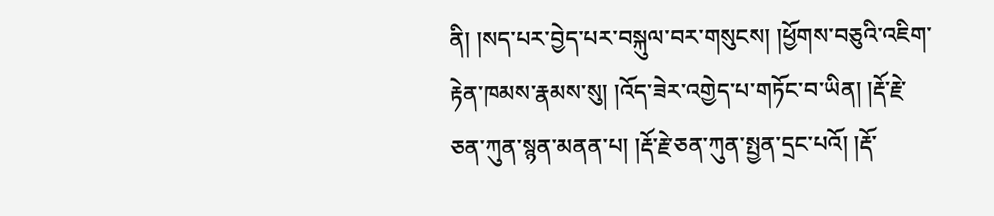ནི། །སད་པར་བྱེད་པར་བསྐུལ་བར་གསུངས། །ཕྱོགས་བཅུའི་འཇིག་རྟེན་ཁམས་རྣམས་སུ། །འོད་ཟེར་འགྱེད་པ་གཏོང་བ་ཡིན། །རྡོ་རྗེ་ཅན་ཀུན་སྙན་མནན་པ། །རྡོ་རྗེ་ཅན་ཀུན་སྤྱན་དྲང་པའོ། །རྡོ་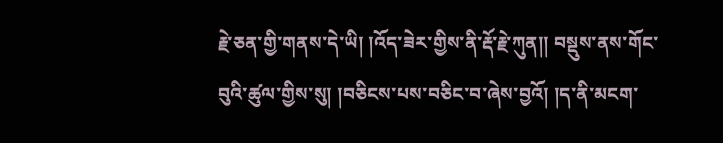རྗེ་ཅན་གྱི་གནས་དེ་ཡི། །འོད་ཟེར་གྱིས་ནི་རྡོ་རྗེ་ཀུན།། བསྡུས་ནས་གོང་བུའི་ཚུལ་གྱིས་སུ། །བཅིངས་པས་བཅིང་བ་ཞེས་བྱའོ། །ད་ནི་མངག་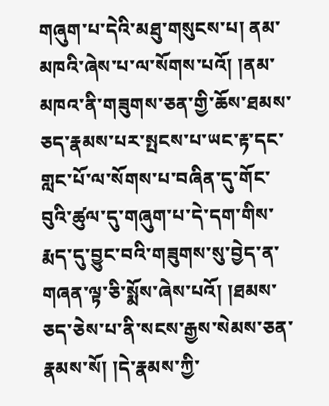གཞུག་པ་དེའི་མཐུ་གསུངས་པ། ནམ་མཁའི་ཞེས་པ་ལ་སོགས་པའོ། །ནམ་མཁའ་ནི་གཟུགས་ཅན་གྱི་ཆོས་ཐམས་ཅད་རྣམས་པར་སྤངས་པ་ཡང་རྟ་དང་གླང་པོ་ལ་སོགས་པ་བཞིན་དུ་གོང་བུའི་ཚུལ་དུ་གཞུག་པ་དེ་དག་གིས་རྨད་དུ་བྱུང་བའི་གཟུགས་སུ་བྱེད་ན་གཞན་ལྟ་ཅི་སྨོས་ཞེས་པའོ། །ཐམས་ཅད་ཅེས་པ་ནི་སངས་རྒྱས་སེམས་ཅན་རྣམས་སོ། །དེ་རྣམས་ཀྱི་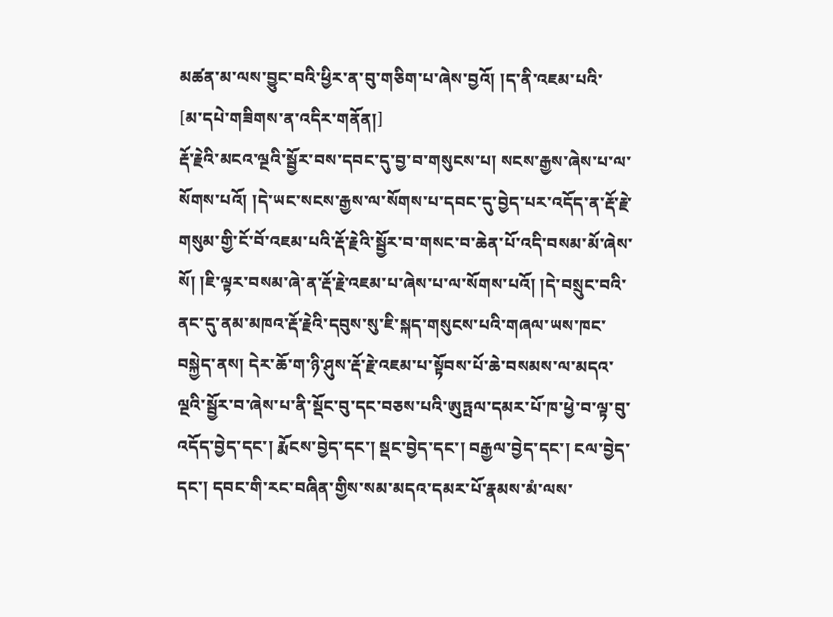མཚན་མ་ལས་བྱུང་བའི་ཕྱིར་ན་བུ་གཅིག་པ་ཞེས་བྱའོ། །ད་ནི་འཇམ་པའི་
[མ་དཔེ་གཟིགས་ན་འདིར་གནོན།]
རྡོ་རྗེའི་མངའ་ལྔའི་སྦྱོར་བས་དབང་དུ་བྱ་བ་གསུངས་པ། སངས་རྒྱས་ཞེས་པ་ལ་སོགས་པའོ། །དེ་ཡང་སངས་རྒྱས་ལ་སོགས་པ་དབང་དུ་བྱེད་པར་འདོད་ན་རྡོ་རྗེ་གསུམ་གྱི་ངོ་བོ་འཇམ་པའི་རྡོ་རྗེའི་སྦྱོར་བ་གསང་བ་ཆེན་པོ་འདི་བསམ་མོ་ཞེས་སོ། །ཇི་ལྟར་བསམ་ཞེ་ན་རྡོ་རྗེ་འཇམ་པ་ཞེས་པ་ལ་སོགས་པའོ། །དེ་བསྲུང་བའི་ནང་དུ་ནམ་མཁའ་རྡོ་རྗེའི་དབུས་སུ་ཇི་སྐད་གསུངས་པའི་གཞལ་ཡས་ཁང་བསྐྱེད་ནས། དེར་ཆོ་ག་ཉི་ཤུས་རྡོ་རྗེ་འཇམ་པ་སྟོབས་པོ་ཆེ་བསམས་ལ་མདའ་ལྔའི་སྦྱོར་བ་ཞེས་པ་ནི་སྡོང་བུ་དང་བཅས་པའི་ཨུཏྤལ་དམར་པོ་ཁ་ཕྱེ་བ་ལྟ་བུ་འདོད་བྱེད་དང་། རྨོངས་བྱེད་དང་། སྡང་བྱེད་དང་། བརྒྱལ་བྱེད་དང་། ངལ་བྱེད་དང་། དབང་གི་རང་བཞིན་གྱིས་སམ་མདའ་དམར་པོ་རྣམས་མཾ་ལས་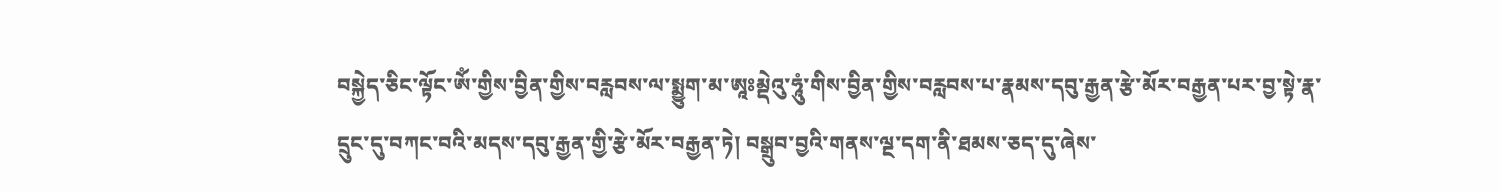བསྐྱེད་ཅིང་ལྟོང་ཨོཾ་གྱིས་བྱིན་གྱིས་བརླབས་ལ་སྨྱུག་མ་ཨཱཿམྡེའུ་ཧཱུཾ་གིས་བྱིན་གྱིས་བརླབས་པ་རྣམས་དབུ་རྒྱན་རྩེ་མོར་བརྒྱན་པར་བྱ་སྟེ་རྣ་དྲུང་དུ་བཀང་བའི་མདས་དབུ་རྒྱན་གྱི་རྩེ་མོར་བརྒྱན་ཏེ། བསྒྲུབ་བྱའི་གནས་ལྔ་དག་ནི་ཐམས་ཅད་དུ་ཞེས་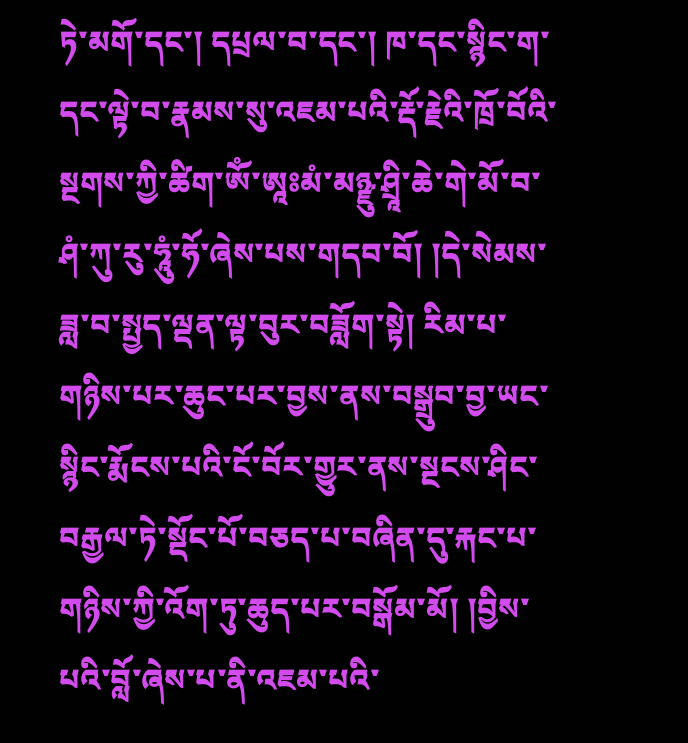ཏེ་མགོ་དང་། དཔྲལ་བ་དང་། ཁ་དང་སྙིང་ག་དང་ལྟེ་བ་རྣམས་སུ་འཇམ་པའི་རྡོ་རྗེའི་ཁྲོ་བོའི་སྔགས་ཀྱི་ཚིག་ཨོཾ་ཨཱཿམཾ་མཉྫུ་ཤྲཱི་ཆེ་གེ་མོ་བ་ཤཾ་ཀུ་རུ་ཧཱུཾ་ཧོ་ཞེས་པས་གདབ་བོ། །དེ་སེམས་ཟླ་བ་སྤྱད་ལྡན་ལྟ་བུར་བཟློག་སྟེ། རིམ་པ་གཉིས་པར་ཆུང་པར་བྱས་ནས་བསྒྲུབ་བྱ་ཡང་སྙིང་རྨོངས་པའི་ངོ་བོར་གྱུར་ནས་སྔངས་ཤིང་བརྒྱལ་ཏེ་སྡོང་པོ་བཅད་པ་བཞིན་དུ་རྐང་པ་གཉིས་ཀྱི་འོག་ཏུ་ཆུད་པར་བསྒོམ་མོ། །བྱིས་པའི་བློ་ཞེས་པ་ནི་འཇམ་པའི་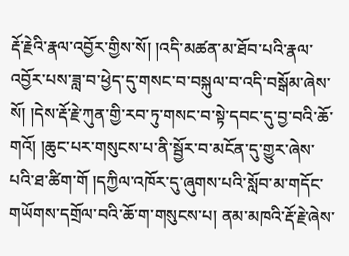རྡོ་རྗེའི་རྣལ་འབྱོར་གྱིས་སོ། །འདི་མཚན་མ་ཐོབ་པའི་རྣལ་འབྱོར་པས་ཟླ་བ་ཕྱེད་དུ་གསང་བ་བསྐུལ་བ་འདི་བསྒོམ་ཞེས་སོ། །དེས་རྡོ་རྗེ་ཀུན་གྱི་རབ་ཏུ་གསང་བ་སྟེ་དབང་དུ་བྱ་བའི་ཆོ་གའོ། །ཆུང་པར་གསུངས་པ་ནི་སྦྱོར་བ་མངོན་དུ་གྱུར་ཞེས་པའི་ཐ་ཚིག་གོ །དཀྱིལ་འཁོར་དུ་ཞུགས་པའི་སློབ་མ་གདོང་གཡོགས་དགྲོལ་བའི་ཆོ་ག་གསུངས་པ། ནམ་མཁའི་རྡོ་རྗེ་ཞེས་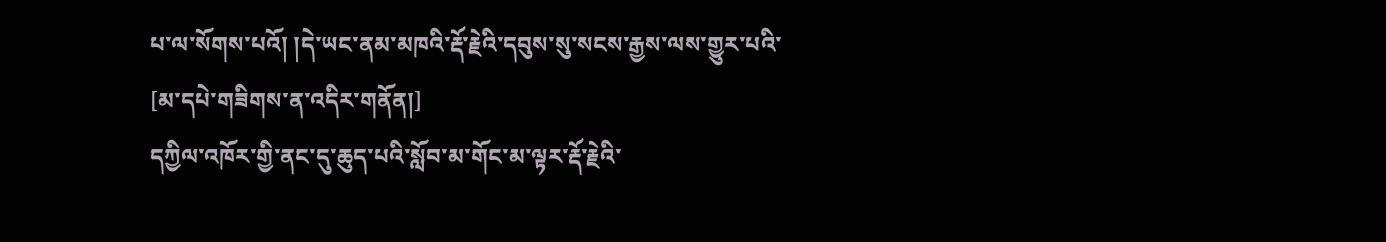པ་ལ་སོགས་པའོ། །དེ་ཡང་ནམ་མཁའི་རྡོ་རྗེའི་དབུས་སུ་སངས་རྒྱས་ལས་གྱུར་པའི་
[མ་དཔེ་གཟིགས་ན་འདིར་གནོན།]
དཀྱིལ་འཁོར་གྱི་ནང་དུ་ཆུད་པའི་སློབ་མ་གོང་མ་ལྟར་རྡོ་རྗེའི་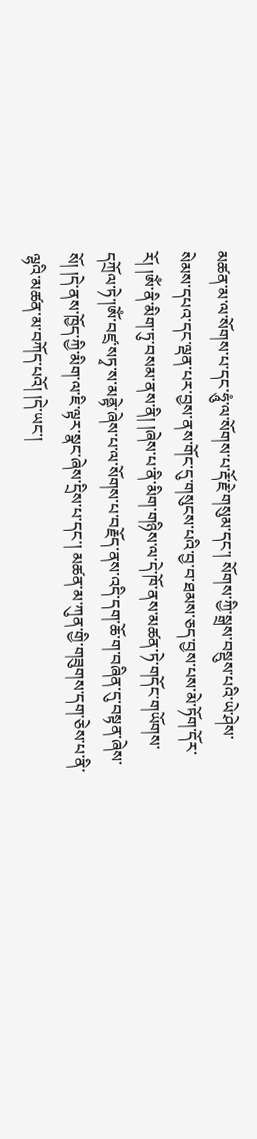མཚན་མ་ལ་སོགས་པ་དང་ཧཱུཾ་ལ་སོགས་པ་རྡོ་རྗེ་གསུམ་དང་། སོགས་ཀྱི་སྒྲས་བསྡུས་པའི་ཡེ་ཤེས་སེམས་དཔའ་དང་ལྡན་པར་བྱས་ནས་གོང་དུ་གསུངས་པའི་བྱ་བ་ཐམས་ཅད་བྱས་པས་མེ་ཏོག་དོར་རོ། །ཨོཾ་ནི་མིག་ཏུ་བསམ་ནས་ནི། །ཞེས་པ་ནི་མིག་གཉིས་ལ་དེ་ཁོ་ནས་མཚན་ཏེ་གདོང་གཡོགས་དཀྲོལ་ཏེ་།ཨོཾ་བཛྲ་སཏྭ་ས་མནྟེ་ཞེས་པ་ལ་སོགས་པ་བརྗོད་ནས་འདི་དག་ཆོ་ག་བཞིན་དུ་བསྟན་ཞེས་སོ། །དེ་ནས་ཁྱོད་ཀྱི་མིག་ལ་ཇི་ལྟར་སྣང་ཞེས་དྲིས་པ་དང་། མཚན་མ་ཀུན་གྱི་གཟུགས་དག་ཅེས་པ་ནི་ལྷའི་མཚན་མ་བཀོད་པའོ། །དེ་ཡང་།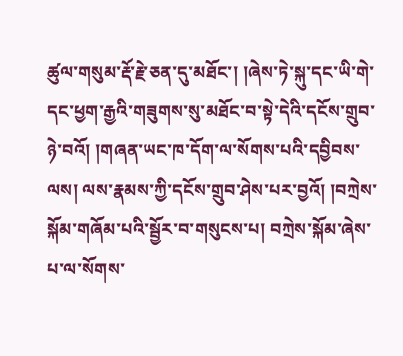ཚུལ་གསུམ་རྡོ་རྗེ་ཅན་དུ་མཐོང་། །ཞེས་ཏེ་སྐུ་དང་ཡི་གེ་དང་ཕྱག་རྒྱའི་གཟུགས་སུ་མཐོང་བ་སྟེ་དེའི་དངོས་གྲུབ་ཉེ་བའོ། །གཞན་ཡང་ཁ་དོག་ལ་སོགས་པའི་དབྱིབས་ལས། ལས་རྣམས་ཀྱི་དངོས་གྲུབ་ཤེས་པར་བྱའོ། །བཀྲེས་སྐོམ་གཞོམ་པའི་སྦྱོར་བ་གསུངས་པ། བཀྲེས་སྐོམ་ཞེས་པ་ལ་སོགས་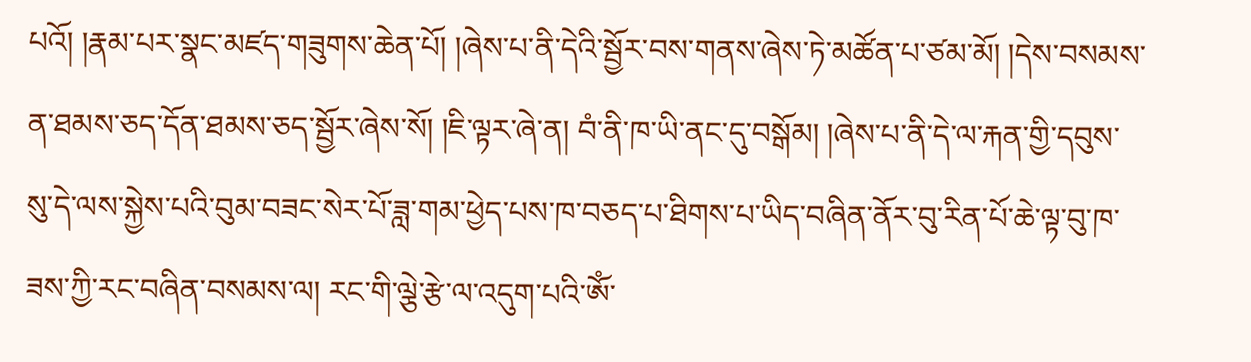པའོ། །རྣམ་པར་སྣང་མཛད་གཟུགས་ཆེན་པོ། །ཞེས་པ་ནི་དེའི་སྦྱོར་བས་གནས་ཞེས་ཏེ་མཚོན་པ་ཙམ་མོ། །དེས་བསམས་ན་ཐམས་ཅད་དོན་ཐམས་ཅད་སྦྱོར་ཞེས་སོ། །ཇི་ལྟར་ཞེ་ན། བཾ་ནི་ཁ་ཡི་ནང་དུ་བསྒོམ། །ཞེས་པ་ནི་དེ་ལ་རྐན་གྱི་དབུས་སུ་དེ་ལས་སྐྱེས་པའི་བུམ་བཟང་སེར་པོ་ཟླ་གམ་ཕྱེད་པས་ཁ་བཅད་པ་ཐིགས་པ་ཡིད་བཞིན་ནོར་བུ་རིན་པོ་ཆེ་ལྟ་བུ་ཁ་ཟས་ཀྱི་རང་བཞིན་བསམས་ལ། རང་གི་ལྕེ་རྩེ་ལ་འདུག་པའི་ཨོཾ་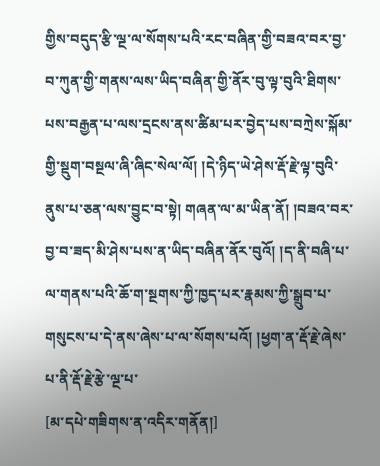གྱིས་བདུད་རྩི་ལྔ་ལ་སོགས་པའི་རང་བཞིན་གྱི་བཟའ་བར་བྱ་བ་ཀུན་གྱི་གནས་ལས་ཡིད་བཞིན་གྱི་ནོར་བུ་ལྟ་བུའི་ཐིགས་པས་བརྒྱན་པ་ལས་དྲངས་ནས་ཚིམ་པར་བྱེད་པས་བཀྲེས་སྐོམ་གྱི་སྡུག་བསྔལ་ཞི་ཞིང་སེལ་ལོ། །དེ་ཉིད་ཡེ་ཤེས་རྡོ་རྗེ་ལྟ་བུའི་ནུས་པ་ཅན་ལས་བྱུང་བ་སྟེ། གཞན་ལ་མ་ཡིན་ནོ། །བཟའ་བར་བྱ་བ་ཟད་མི་ཤེས་པས་ན་ཡིད་བཞིན་ནོར་བུའོ། །ད་ནི་བཞི་པ་ལ་གནས་པའི་ཆོ་ག་སྔགས་ཀྱི་ཁྱད་པར་རྣམས་ཀྱི་སྒྲུབ་པ་གསུངས་པ་དེ་ནས་ཞེས་པ་ལ་སོགས་པའོ། །ཕྱག་ན་རྡོ་རྗེ་ཞེས་པ་ནི་རྡོ་རྗེ་རྩེ་ལྔ་པ་
[མ་དཔེ་གཟིགས་ན་འདིར་གནོན།]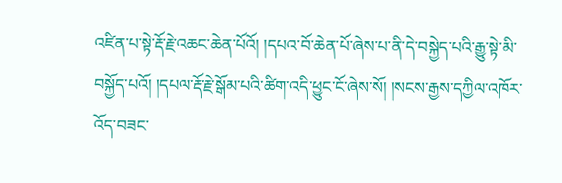འཛིན་པ་སྟེ་རྡོ་རྗེ་འཆང་ཆེན་པོའོ། །དཔའ་བོ་ཆེན་པོ་ཞེས་པ་ནི་དེ་བསྐྱེད་པའི་རྒྱུ་སྟེ་མི་བསྐྱོད་པའོ། །དཔལ་རྡོ་རྗེ་སྒོམ་པའི་ཚིག་འདི་ཕྱུང་ངོ་ཞེས་སོ། །སངས་རྒྱས་དཀྱིལ་འཁོར་འོད་བཟང་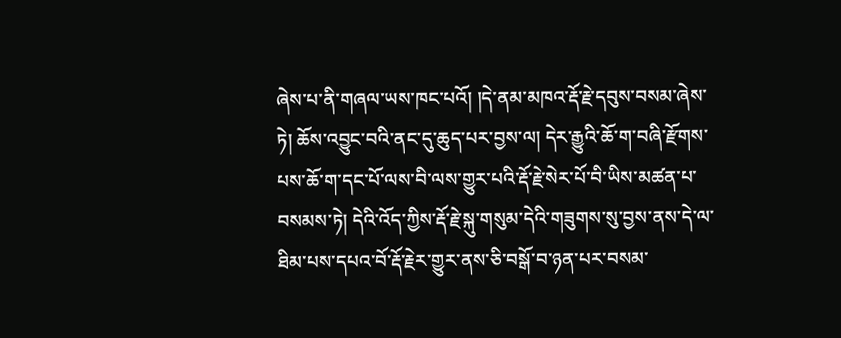ཞེས་པ་ནི་གཞལ་ཡས་ཁང་པའོ། །དེ་ནམ་མཁའ་རྡོ་རྗེ་དབུས་བསམ་ཞེས་ཏེ། ཆོས་འབྱུང་བའི་ནང་དུ་ཆུད་པར་བྱས་ལ། དེར་རྒྱུའི་ཆོ་ག་བཞི་རྫོགས་པས་ཆོ་ག་དང་པོ་ལས་བི་ལས་གྱུར་པའི་རྡོ་རྗེ་སེར་པོ་བི་ཡིས་མཚན་པ་བསམས་ཏེ། དེའི་འོད་ཀྱིས་རྡོ་རྗེ་སྐུ་གསུམ་དེའི་གཟུགས་སུ་བྱས་ནས་དེ་ལ་ཐིམ་པས་དཔའ་བོ་རྡོ་རྗེར་གྱུར་ནས་ཅི་བསྒོ་བ་ཉན་པར་བསམ་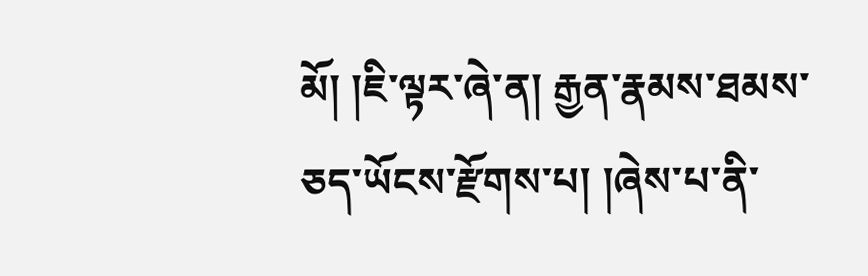མོ། །ཇི་ལྟར་ཞེ་ན། རྒྱན་རྣམས་ཐམས་ཅད་ཡོངས་རྫོགས་པ། །ཞེས་པ་ནི་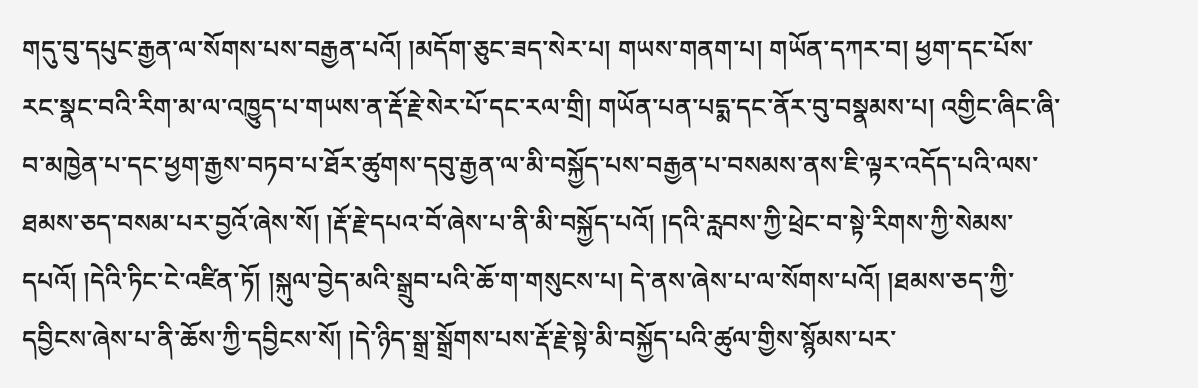གདུ་བུ་དཔུང་རྒྱན་ལ་སོགས་པས་བརྒྱན་པའོ། །མདོག་ཅུང་ཟད་སེར་པ། གཡས་གནག་པ། གཡོན་དཀར་བ། ཕྱག་དང་པོས་རང་སྣང་བའི་རིག་མ་ལ་འཁྱུད་པ་གཡས་ན་རྡོ་རྗེ་སེར་པོ་དང་རལ་གྲི། གཡོན་པན་པདྨ་དང་ནོར་བུ་བསྣམས་པ། འགྱིང་ཞིང་ཞི་བ་མཁྱེན་པ་དང་ཕྱག་རྒྱས་བཏབ་པ་ཐོར་ཚུགས་དབུ་རྒྱན་ལ་མི་བསྐྱོད་པས་བརྒྱན་པ་བསམས་ནས་ཇི་ལྟར་འདོད་པའི་ལས་ཐམས་ཅད་བསམ་པར་བྱའོ་ཞེས་སོ། །རྡོ་རྗེ་དཔའ་བོ་ཞེས་པ་ནི་མི་བསྐྱོད་པའོ། །དའི་རླབས་ཀྱི་ཕྲེང་བ་སྟེ་རིགས་ཀྱི་སེམས་དཔའོ། །དེའི་ཏིང་ངེ་འཛིན་ཏོ། །སྐུལ་བྱེད་མའི་སྒྲུབ་པའི་ཆོ་ག་གསུངས་པ། དེ་ནས་ཞེས་པ་ལ་སོགས་པའོ། །ཐམས་ཅད་ཀྱི་དབྱིངས་ཞེས་པ་ནི་ཆོས་ཀྱི་དབྱིངས་སོ། །དེ་ཉིད་སྒྲ་སྒྲོགས་པས་རྡོ་རྗེ་སྟེ་མི་བསྐྱོད་པའི་ཚུལ་གྱིས་སྙོམས་པར་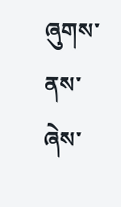ཞུགས་ནས་ཞེས་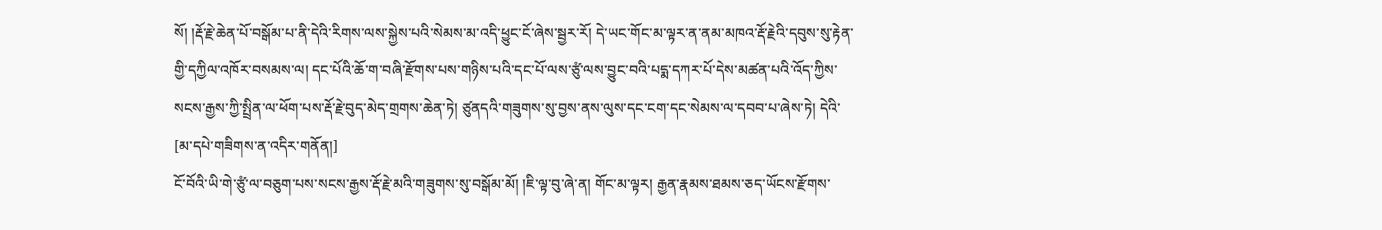སོ། །རྡོ་རྗེ་ཆེན་པོ་བསྒོམ་པ་ནི་དེའི་རིགས་ལས་སྐྱེས་པའི་སེམས་མ་འདི་ཕྱུང་ངོ་ཞེས་སྦྱར་རོ། དེ་ཡང་གོང་མ་ལྟར་ན་ནམ་མཁའ་རྡོ་རྗེའི་དབུས་སུ་རྟེན་གྱི་དཀྱིལ་འཁོར་བསམས་ལ། དང་པོའི་ཆོ་ག་བཞི་རྫོགས་པས་གཉིས་པའི་དང་པོ་ལས་ཙུཾ་ལས་བྱུང་བའི་པདྨ་དཀར་པོ་དེས་མཚན་པའི་འོད་ཀྱིས་སངས་རྒྱས་ཀྱི་སྤྲིན་ལ་ཕོག་པས་རྡོ་རྗེ་བུད་མེད་གྲགས་ཆེན་ཏེ། ཙུནདའི་གཟུགས་སུ་བྱས་ནས་ལུས་དང་ངག་དང་སེམས་ལ་དབབ་པ་ཞེས་ཏེ། དེའི་
[མ་དཔེ་གཟིགས་ན་འདིར་གནོན།]
ངོ་བོའི་ཡི་གེ་ཙུཾ་ལ་བཅུག་པས་སངས་རྒྱས་རྡོ་རྗེ་མའི་གཟུགས་སུ་བསྒོམ་མོ། །ཇི་ལྟ་བུ་ཞེ་ན། གོང་མ་ལྟར། རྒྱན་རྣམས་ཐམས་ཅད་ཡོངས་རྫོགས་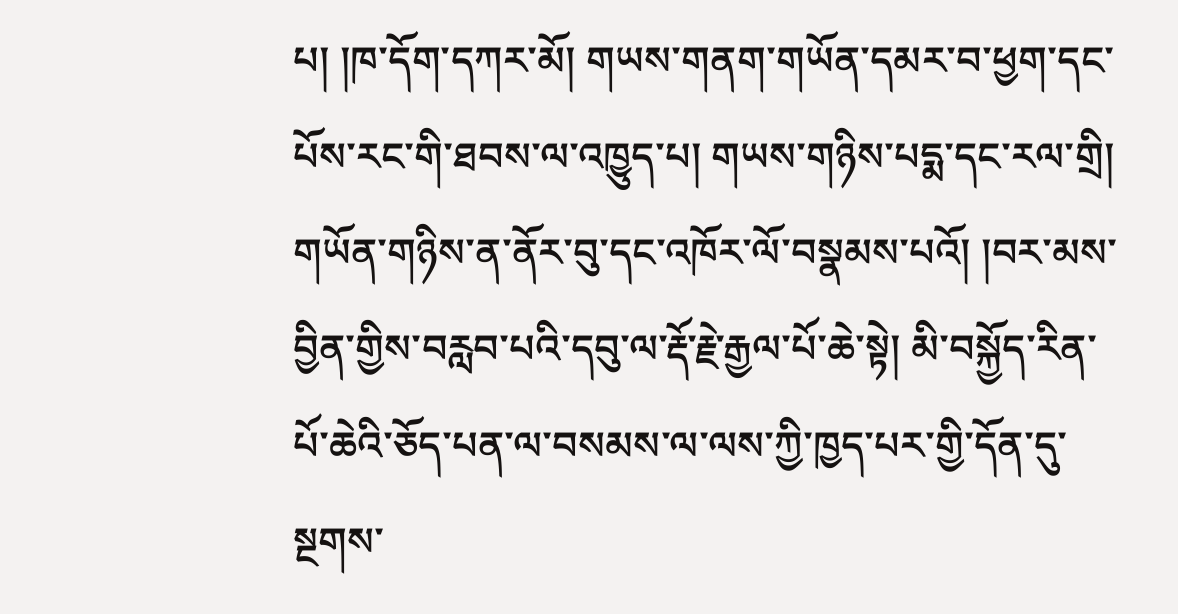པ། །ཁ་དོག་དཀར་མོ། གཡས་གནག་གཡོན་དམར་བ་ཕྱག་དང་པོས་རང་གི་ཐབས་ལ་འཁྱུད་པ། གཡས་གཉིས་པདྨ་དང་རལ་གྲི། གཡོན་གཉིས་ན་ནོར་བུ་དང་འཁོར་ལོ་བསྣམས་པའོ། །བར་མས་བྱིན་གྱིས་བརླབ་པའི་དབུ་ལ་རྡོ་རྗེ་རྒྱལ་པོ་ཆེ་སྟེ། མི་བསྐྱོད་རིན་པོ་ཆེའི་ཅོད་པན་ལ་བསམས་ལ་ལས་ཀྱི་ཁྱད་པར་གྱི་དོན་དུ་སྔགས་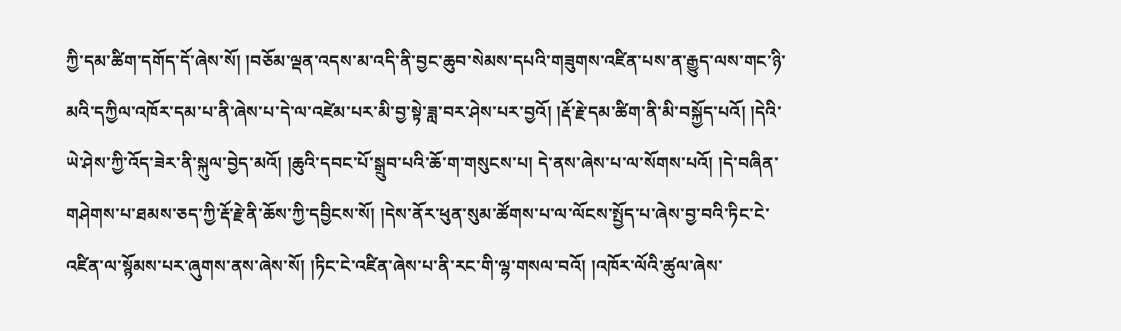ཀྱི་དམ་ཚིག་དགོད་དོ་ཞེས་སོ། །བཅོམ་ལྡན་འདས་མ་འདི་ནི་བྱང་ཆུབ་སེམས་དཔའི་གཟུགས་འཛིན་པས་ན་རྒྱུད་ལས་གང་ཉི་མའི་དཀྱིལ་འཁོར་དམ་པ་ནི་ཞེས་པ་དེ་ལ་འཛེམ་པར་མི་བྱ་སྟེ་ཟླ་བར་ཤེས་པར་བྱའོ། །རྡོ་རྗེ་དམ་ཚིག་ནི་མི་བསྐྱོད་པའོ། །དེའི་ཡེ་ཤེས་ཀྱི་འོད་ཟེར་ནི་སྐུལ་བྱེད་མའོ། །ཆུའི་དབང་པོ་སྒྲུབ་པའི་ཆོ་ག་གསུངས་པ། དེ་ནས་ཞེས་པ་ལ་སོགས་པའོ། །དེ་བཞིན་གཤེགས་པ་ཐམས་ཅད་ཀྱི་རྡོ་རྗེ་ནི་ཆོས་ཀྱི་དབྱིངས་སོ། །དེས་ནོར་ཕུན་སུམ་ཚོགས་པ་ལ་ལོངས་སྤྱོད་པ་ཞེས་བྱ་བའི་ཏིང་ངེ་འཛིན་ལ་སྙོམས་པར་ཞུགས་ནས་ཞེས་སོ། །ཏིང་ངེ་འཛིན་ཞེས་པ་ནི་རང་གི་ལྷ་གསལ་བའོ། །འཁོར་ལོའི་ཚུལ་ཞེས་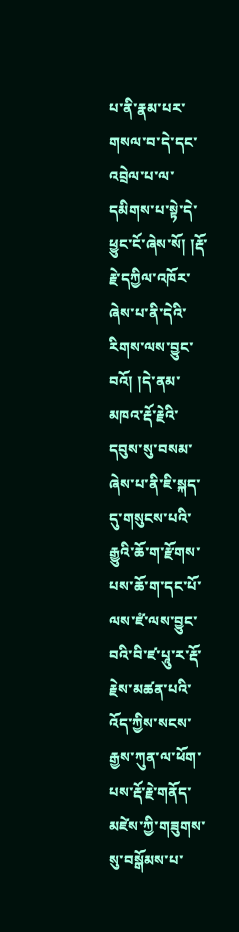པ་ནི་རྣམ་པར་གསལ་བ་དེ་དང་འབྲེལ་པ་ལ་དམིགས་པ་སྟེ་དེ་ཕྱུང་ངོ་ཞེས་སོ། །རྡོ་རྗེ་དཀྱིལ་འཁོར་ཞེས་པ་ནི་དེའི་རིགས་ལས་བྱུང་བའོ། །དེ་ནམ་མཁའ་རྡོ་རྗེའི་དབུས་སུ་བསམ་ཞེས་པ་ནི་ཇི་སྐད་དུ་གསུངས་པའི་རྒྱུའི་ཆོ་ག་རྫོགས་པས་ཆོ་ག་དང་པོ་ལས་ཛཾ་ལས་བྱུང་བའི་བི་ཛ་པཱུ་ར་རྡོ་རྗེས་མཚན་པའི་འོད་ཀྱིས་སངས་རྒྱས་ཀུན་ལ་ཕོག་པས་རྡོ་རྗེ་གནོད་མཛེས་ཀྱི་གཟུགས་སུ་བསྒོམས་པ་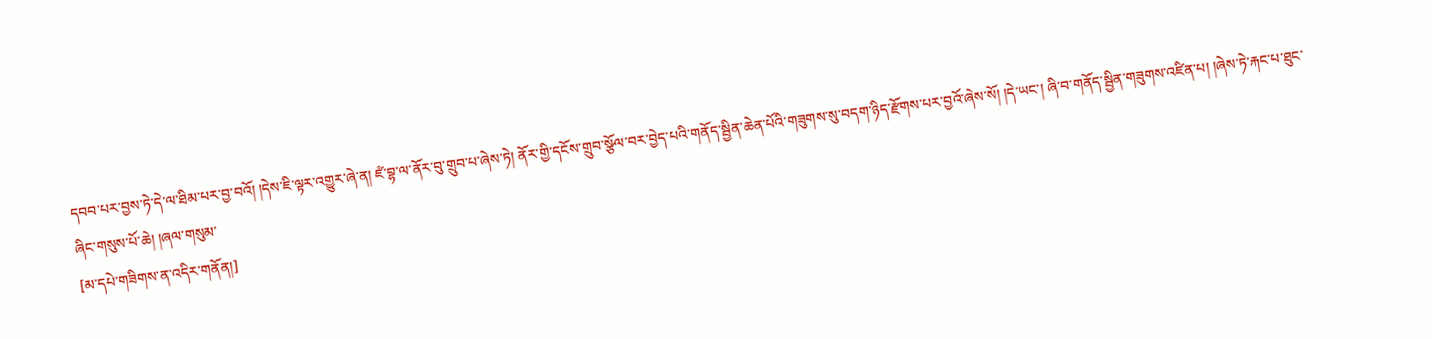དབབ་པར་བྱས་ཏེ་དེ་ལ་ཐིམ་པར་བྱ་བའོ། །དེས་ཇི་ལྟར་འགྱུར་ཞེ་ན། ཛཾ་བྷ་ལ་ནོར་བུ་གྲུབ་པ་ཞེས་ཏེ། ནོར་གྱི་དངོས་གྲུབ་སྩོལ་བར་བྱེད་པའི་གནོད་སྦྱིན་ཆེན་པོའི་གཟུགས་སུ་བདག་ཉིད་རྫོགས་པར་བྱའོ་ཞེས་སོ། །དེ་ཡང་། ཞི་བ་གནོད་སྦྱིན་གཟུགས་འཛིན་པ། །ཞེས་ཏེ་རྐང་པ་ཐུང་ཞིང་གསུས་པོ་ཆེ། །ཞལ་གསུམ་
[མ་དཔེ་གཟིགས་ན་འདིར་གནོན།]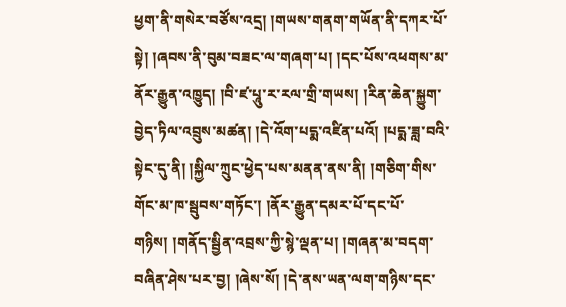ཕྱག་ནི་གསེར་བཙོས་འདྲ། །གཡས་གནག་གཡོན་ནི་དཀར་པོ་སྟེ། །ཞབས་ནི་བུམ་བཟང་ལ་གཞག་པ། །དང་པོས་འཕགས་མ་ནོར་རྒྱུན་འཁྱུད། །བི་ཛ་པཱུ་ར་རལ་གྲི་གཡས། །རིན་ཆེན་སྐྱུག་བྱེད་ཏིལ་འབྲུས་མཚན། །དེ་འོག་པདྨ་འཛིན་པའོ། །པདྨ་ཟླ་བའི་སྟེང་དུ་ནི། །སྐྱིལ་ཀྲུང་ཕྱེད་པས་མནན་ནས་ནི། །གཅིག་གིས་གོང་མ་ཁ་སྦུབས་གཏོང་། །ནོར་རྒྱུན་དམར་པོ་དང་པོ་གཉིས། །གནོད་སྦྱིན་འབྲས་ཀྱི་སྙེ་ལྡན་པ། །གཞན་མ་བདག་བཞིན་ཤེས་པར་བྱ། །ཞེས་སོ། །དེ་ནས་ཡན་ལག་གཉིས་དང་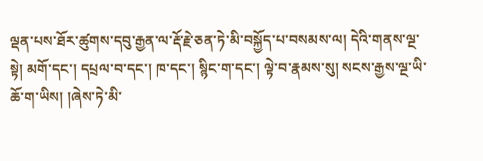ལྡན་པས་ཐོར་ཚུགས་དབུ་རྒྱན་ལ་རྡོ་རྗེ་ཅན་ཏེ་མི་བསྐྱོད་པ་བསམས་ལ། དེའི་གནས་ལྔ་སྟེ། མགོ་དང་། དཔྲལ་བ་དང་། ཁ་དང་། སྙིང་ག་དང་། ལྟེ་བ་རྣམས་སུ། སངས་རྒྱས་ལྔ་ཡི་ཆོ་ག་ཡིས། །ཞེས་ཏེ་མི་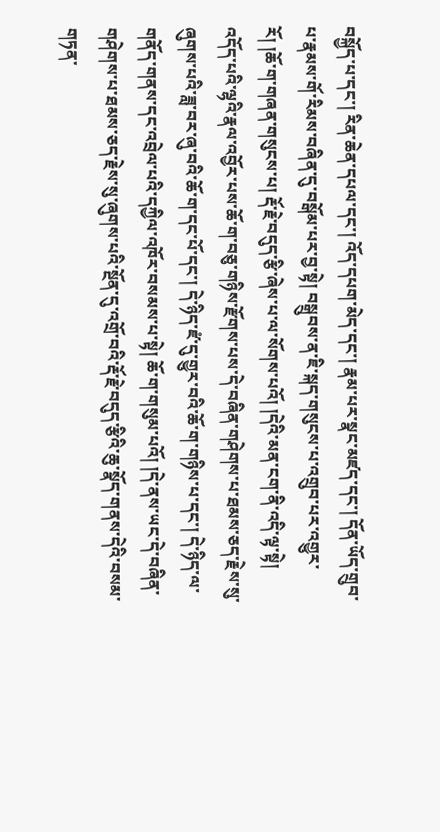བསྐྱོད་པ་དང་། རིན་ཆེན་དཔལ་དང་། འོད་དཔག་མེད་དང་། རྣམ་པར་སྣང་མཛད་དང་། དོན་ཡོད་གྲུབ་པ་རྣམས་གོ་རིམས་བཞིན་དུ་བསྒོམ་པར་བྱ་སྟེ། བསྒྲུབས་ན་ཇི་སྐད་གསུངས་པ་འགྲུབ་པར་འགྱུར་རོ། །ཆོ་ག་གཞན་གསུངས་པ། རྡོ་རྗེ་བདུད་རྩི་ཞེས་པ་ལ་སོགས་པའོ། །དེའི་མན་ངག་ནི་འདི་ལྟ་སྟེ། འདོད་པའི་ལྷའི་རྣལ་འབྱོར་པས་ཆོ་ག་བཅུ་གཉིས་རྫོགས་པས་དེ་བཞིན་གཤེགས་པ་ཐམས་ཅད་རྗེས་སུ་ཞུགས་པའི་ཟླ་བར་ཞུ་བའི་ཆོ་ག་དང་པོ་དང་། དེ་ཉིད་ཛཾ་དུ་གྱུར་བའི་ཆོ་ག་གཉིས་པ་དང་། དེ་ཉིད་ལ་གནོད་གནས་དང་འབྲེལ་པའི་དཀྱིལ་འཁོར་བསམས་པ་སྟེ། ཆོ་ག་གསུམ་པའོ། །དེ་ནས་ཡང་དེ་བཞིན་གཤེགས་པ་ཐམས་ཅད་རྗེས་སུ་ཞུགས་པའི་སྔོན་དུ་འགྲོ་བའི་རྡོ་རྗེ་བདུད་རྩིའི་ཆུ་སྣོད་གནས་དེའི་བསམ་གཏན་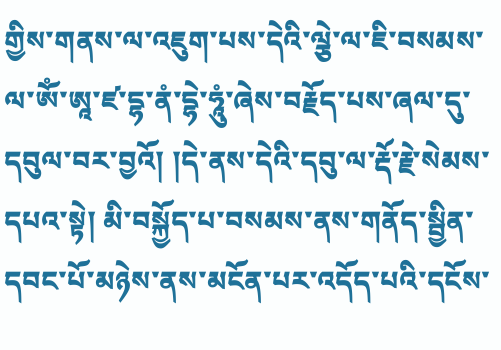གྱིས་གནས་ལ་འཇུག་པས་དེའི་ལྕེ་ལ་ཇི་བསམས་ལ་ཨོཾ་ཨཱ་ཛ་དྷ་ནཾ་དྷེ་ཧཱུཾ་ཞེས་བརྗོད་པས་ཞལ་དུ་དབུལ་བར་བྱའོ། །དེ་ནས་དེའི་དབུ་ལ་རྡོ་རྗེ་སེམས་དཔའ་སྟེ། མི་བསྐྱོད་པ་བསམས་ནས་གནོད་སྦྱིན་དབང་པོ་མཉེས་ནས་མངོན་པར་འདོད་པའི་དངོས་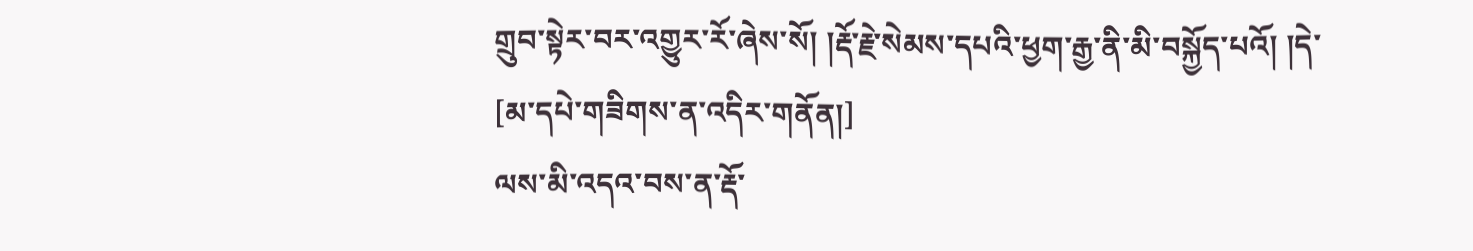གྲུབ་སྟེར་བར་འགྱུར་རོ་ཞེས་སོ། །རྡོ་རྗེ་སེམས་དཔའི་ཕྱག་རྒྱ་ནི་མི་བསྐྱོད་པའོ། །དེ་
[མ་དཔེ་གཟིགས་ན་འདིར་གནོན།]
ལས་མི་འདའ་བས་ན་རྡོ་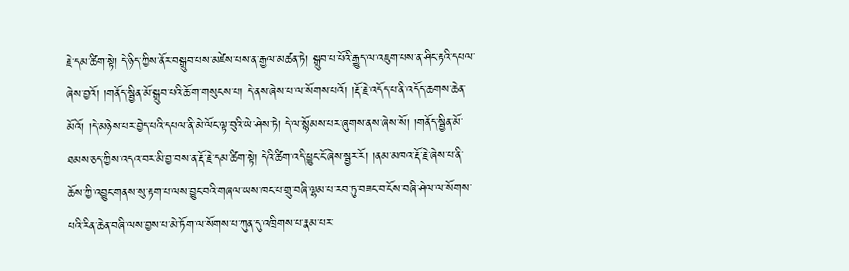རྗེ་དམ་ཚིག་སྟེ། དེ་ཉིད་ཀྱིས་ནོར་བསྒྲུབ་པས་མཛེས་པས་ན་རྒྱལ་མཚན་ཏེ། སྒྲུབ་པ་པོའི་རྒྱུད་ལ་འཇུག་པས་ན་ཤིང་རྟའི་དཔལ་ཞེས་བྱའོ། །གནོད་སྦྱིན་མོ་སྒྲུབ་པའི་ཆོ་ག་གསུངས་པ། དེ་ནས་ཞེས་པ་ལ་སོགས་པའོ། །རྡོ་རྗེ་འདོད་པ་ནི་འདོད་ཆགས་ཆེན་མོའོ། །དེ་མཉེས་པར་བྱེད་པའི་དཔལ་ནི་མེ་ལོང་ལྟ་བུའི་ཡེ་ཤེས་ཏེ། དེ་ལ་སྙོམས་པར་ཞུགས་ནས་ཞེས་སོ། །གནོད་སྦྱིན་མོ་ཐམས་ཅད་ཀྱིས་འདའ་བར་མི་བྱ་བས་ན་རྡོ་རྗེ་དམ་ཚིག་སྟེ། དེའི་ཚིག་འདི་ཕྱུང་ངོ་ཞེས་སྦྱར་རོ། །ནམ་མཁའ་རྡོ་རྗེ་ཞེས་པ་ནི་ཆོས་ཀྱི་འབྱུང་གནས་སུ་རྟག་པ་ལས་བྱུང་བའི་གཞལ་ཡས་ཁང་པ་གྲུ་བཞི་ལྷམ་པ་རབ་ཏུ་བཟང་བ་ངོས་བཞི་ཤེལ་ལ་སོགས་པའི་རིན་ཆེན་བཞི་ལས་བྱས་པ་མེ་ཏོག་ལ་སོགས་པ་ཀུན་དུ་འཁྲིགས་པ་རྣམ་པར་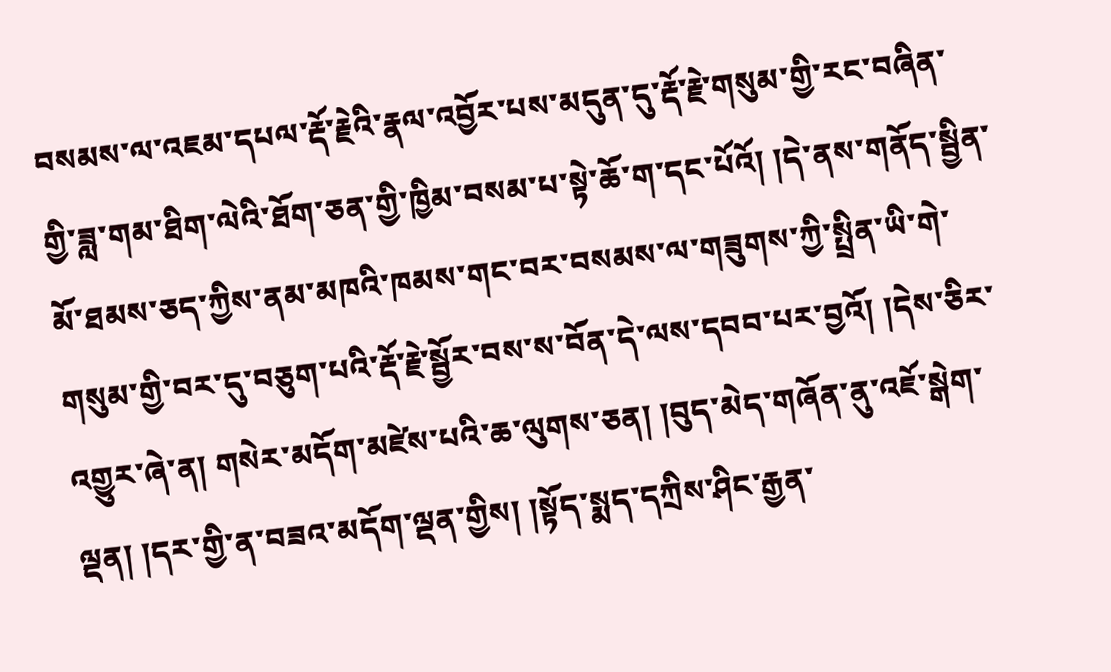བསམས་ལ་འཇམ་དཔལ་རྡོ་རྗེའི་རྣལ་འབྱོར་པས་མདུན་དུ་རྡོ་རྗེ་གསུམ་གྱི་རང་བཞིན་གྱི་ཟླ་གམ་ཐིག་ལེའི་ཐོག་ཅན་གྱི་ཁྱིམ་བསམ་པ་སྟེ་ཆོ་ག་དང་པོའོ། །དེ་ནས་གནོད་སྦྱིན་མོ་ཐམས་ཅད་ཀྱིས་ནམ་མཁའི་ཁམས་གང་བར་བསམས་ལ་གཟུགས་ཀྱི་སྤྲིན་ཡི་གེ་གསུམ་གྱི་བར་དུ་བཅུག་པའི་རྡོ་རྗེ་སྦྱོར་བས་ས་བོན་དེ་ལས་དབབ་པར་བྱའོ། །དེས་ཅིར་འགྱུར་ཞེ་ན། གསེར་མདོག་མཛེས་པའི་ཆ་ལུགས་ཅན། །བུད་མེད་གཞོན་ནུ་འཇོ་སྒེག་ལྡན། །དར་གྱི་ན་བཟའ་མདོག་ལྡན་གྱིས། །སྟོད་སྨད་དཀྲིས་ཤིང་རྒྱན་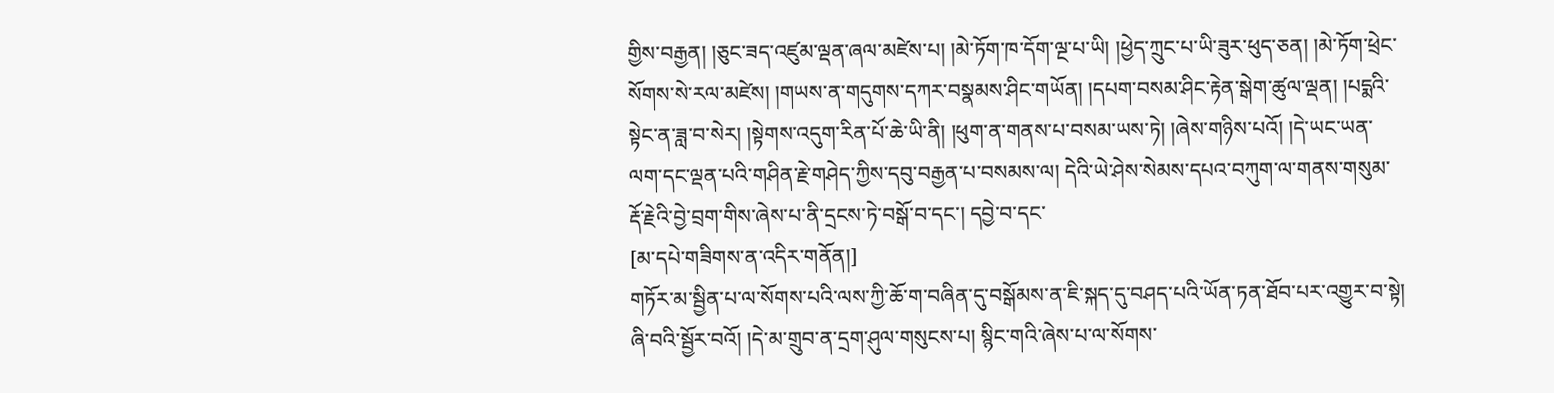གྱིས་བརྒྱན། །ཅུང་ཟད་འཛུམ་ལྡན་ཞལ་མཛེས་པ། །མེ་ཏོག་ཁ་དོག་ལྔ་པ་ཡི། །ཕྱེད་ཀྲུང་པ་ཡི་ཟུར་ཕུད་ཅན། །མེ་ཏོག་ཕྲེང་སོགས་སེ་རལ་མཛེས། །གཡས་ན་གདུགས་དཀར་བསྣམས་ཤིང་གཡོན། །དཔག་བསམ་ཤིང་རྟེན་སྒེག་ཚུལ་ལྡན། །པདྨའི་སྟེང་ན་ཟླ་བ་སེར། །སྟེགས་འདུག་རིན་པོ་ཆེ་ཡི་ནི། །ཕུག་ན་གནས་པ་བསམ་ཡས་ཏེ། །ཞེས་གཉིས་པའོ། །དེ་ཡང་ཡན་ལག་དང་ལྡན་པའི་གཤིན་རྗེ་གཤེད་ཀྱིས་དབུ་བརྒྱན་པ་བསམས་ལ། དེའི་ཡེ་ཤེས་སེམས་དཔའ་བཀུག་ལ་གནས་གསུམ་རྡོ་རྗེའི་བྱེ་བྲག་གིས་ཞེས་པ་ནི་དྲངས་ཏེ་བསྒོ་བ་དང་། དབྱེ་བ་དང་
[མ་དཔེ་གཟིགས་ན་འདིར་གནོན།]
གཏོར་མ་སྦྱིན་པ་ལ་སོགས་པའི་ལས་ཀྱི་ཆོ་ག་བཞིན་དུ་བསྒོམས་ན་ཇི་སྐད་དུ་བཤད་པའི་ཡོན་ཏན་ཐོབ་པར་འགྱུར་བ་སྟེ། ཞི་བའི་སྦྱོར་བའོ། །དེ་མ་གྲུབ་ན་དྲག་ཤུལ་གསུངས་པ། སྙིང་གའི་ཞེས་པ་ལ་སོགས་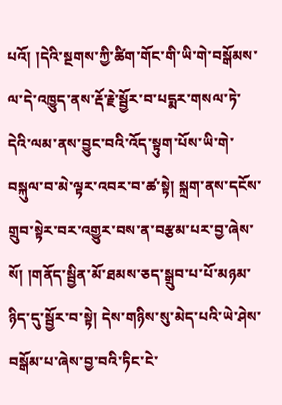པའོ། །དེའི་སྔགས་ཀྱི་ཚིག་གོང་གི་ཡི་གེ་བསྒོམས་ལ་དེ་འཁྱུད་ནས་རྡོ་རྗེ་སྦྱོར་བ་པདྨར་གསལ་ཏེ་དེའི་ལམ་ནས་བྱུང་བའི་འོད་སྟུག་པོས་ཡི་གེ་བསྐུལ་བ་མེ་ལྟར་འབར་བ་ཚ་སྟེ། སྐྲག་ནས་དངོས་གྲུབ་སྟེར་བར་འགྱུར་བས་ན་བརྩམ་པར་བྱ་ཞེས་སོ། །གནོད་སྦྱིན་མོ་ཐམས་ཅད་སྒྲུབ་པ་པོ་མཉམ་ཉིད་དུ་སྦྱོར་བ་སྟེ། དེས་གཉིས་སུ་མེད་པའི་ཡེ་ཤེས་བསྒོམ་པ་ཞེས་བྱ་བའི་ཏིང་ངེ་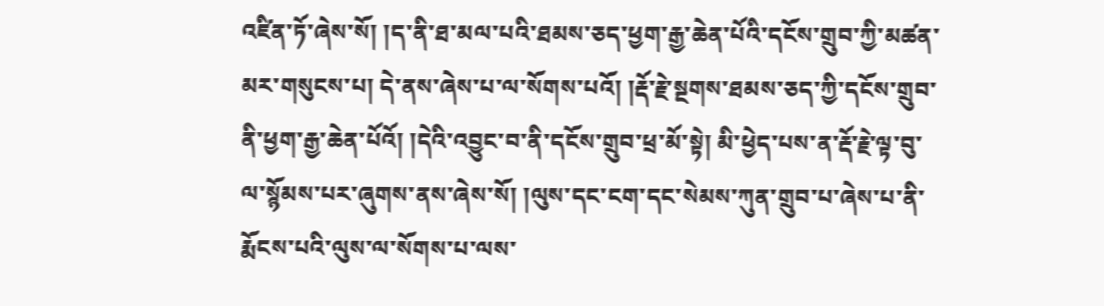འཛིན་ཏོ་ཞེས་སོ། །ད་ནི་ཐ་མལ་པའི་ཐམས་ཅད་ཕྱག་རྒྱ་ཆེན་པོའི་དངོས་གྲུབ་ཀྱི་མཚན་མར་གསུངས་པ། དེ་ནས་ཞེས་པ་ལ་སོགས་པའོ། །རྡོ་རྗེ་སྔགས་ཐམས་ཅད་ཀྱི་དངོས་གྲུབ་ནི་ཕྱག་རྒྱ་ཆེན་པོའོ། །དེའི་འབྱུང་བ་ནི་དངོས་གྲུབ་ཕྲ་མོ་སྟེ། མི་ཕྱེད་པས་ན་རྡོ་རྗེ་ལྟ་བུ་ལ་སྙོམས་པར་ཞུགས་ནས་ཞེས་སོ། །ལུས་དང་ངག་དང་སེམས་ཀུན་གྲུབ་པ་ཞེས་པ་ནི་རྨོངས་པའི་ལུས་ལ་སོགས་པ་ལས་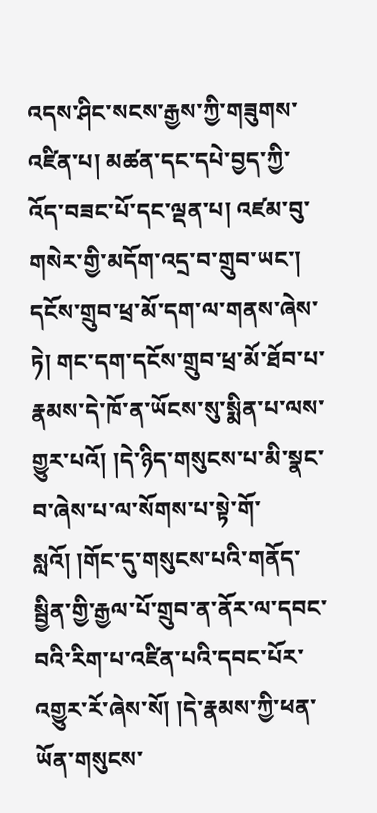འདས་ཤིང་སངས་རྒྱས་ཀྱི་གཟུགས་འཛིན་པ། མཚན་དང་དཔེ་བྱད་ཀྱི་འོད་བཟང་པོ་དང་ལྡན་པ། འཛམ་བུ་གསེར་གྱི་མདོག་འདྲ་བ་གྲུབ་ཡང་། དངོས་གྲུབ་ཕྲ་མོ་དག་ལ་གནས་ཞེས་ཏེ། གང་དག་དངོས་གྲུབ་ཕྲ་མོ་ཐོབ་པ་རྣམས་དེ་ཁོ་ན་ཡོངས་སུ་སྨིན་པ་ལས་གྱུར་པའོ། །དེ་ཉིད་གསུངས་པ་མི་སྣང་བ་ཞེས་པ་ལ་སོགས་པ་སྟེ་གོ་སླའོ། །གོང་དུ་གསུངས་པའི་གནོད་སྦྱིན་གྱི་རྒྱལ་པོ་གྲུབ་ན་ནོར་ལ་དབང་བའི་རིག་པ་འཛིན་པའི་དབང་པོར་འགྱུར་རོ་ཞེས་སོ། །དེ་རྣམས་ཀྱི་ཕན་ཡོན་གསུངས་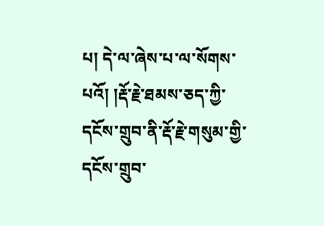པ། དེ་ལ་ཞེས་པ་ལ་སོགས་པའོ། །རྡོ་རྗེ་ཐམས་ཅད་ཀྱི་དངོས་གྲུབ་ནི་རྡོ་རྗེ་གསུམ་གྱི་དངོས་གྲུབ་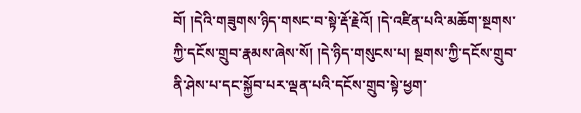བོ། །དེའི་གཟུགས་ཉིད་གསང་བ་སྟེ་རྡོ་རྗེའོ། །དེ་འཛིན་པའི་མཆོག་སྔགས་ཀྱི་དངོས་གྲུབ་རྣམས་ཞེས་སོ། །དེ་ཉིད་གསུངས་པ། སྔགས་ཀྱི་དངོས་གྲུབ་ནི་ཤེས་པ་དང་སྐྱོབ་པར་ལྡན་པའི་དངོས་གྲུབ་སྟེ་ཕྱག་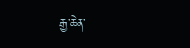རྒྱ་ཆེན་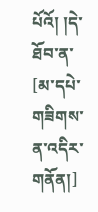པོའོ། །དེ་ཐོབ་ན་
[མ་དཔེ་གཟིགས་ན་འདིར་གནོན།]